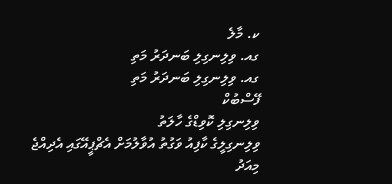ކ. މާލެ
ގއ. ވިލިނގިލި ބަނދަރު މަތި
ގއ. ވިލިނގިލި ބަނދަރު މަތި
ފޭސްބުކް
ވިލިނގިލި ކޮވިޑްގެ ހާލަތު
ވިލިނގިލީގެ ކާފިއު ވަގުތު އުވާލުމަށް އެޗްޕީއޭގައި އެދިއްޖެ
މިއަދު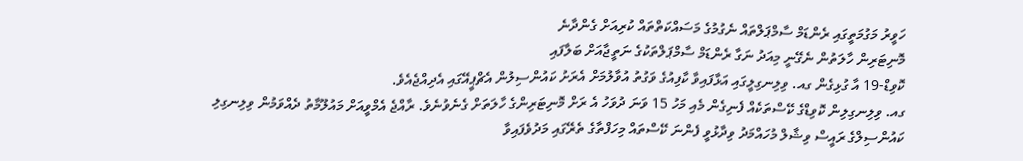ހަވީރު މަގުމަތީގައި ރެންޑަމް ސާމްޕަލްތައް ނެގުމުގެ މަސައްކަތްތައް ކުރިއަށް ގެންދާނެ
މޮނިޓަރިން ހާލަތުން ނެގޭނީ މިއަދު ނަގާ ރެންޑަމް ސާމްޕަލްތަކުގެ ނަތީޖާއަށް ބަލާފައި
ކޮވިޑް-19 އާ ގުޅިގެން ގއ. ވިލިނގިލީގައި އަޅާފައިވާ ކާފިއުގެ ވަގުތު އުވާލުމަށް އެރަށު ކައުންސިލުން އެޗްޕީއޭގައި އެދިއްޖެއެވެ.
ގއ. ވިލިނގިލިން ކޮވިޑްގެ ކޭސްތަކެއް ފެނިގެން މެއި މަހު 15 ވަނަ ދުވަހު އެ ރަށް މޮނިޓަރިންގެ ހާލަތަށް ގެނެވުނެވެ. ރާއްޖެ އެމްވީއަށް މައުލޫމާތު ދެއްވަމުން ވިލިނގިލި ކައުންސިލްގެ ރައީސް ވިޝާލް މުހައްމަދު ވިދާޅުވީ ފެންނަ ކޭސްތައް މިހަފްތާގެ ތެރޭގައި މަދުވެފައިވާ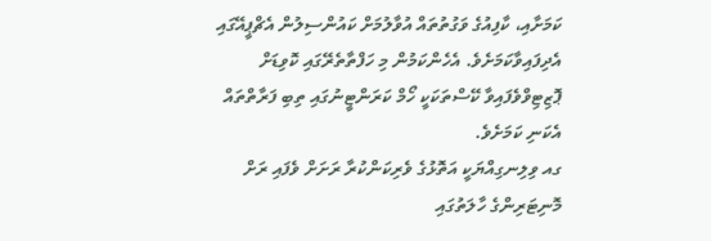ކަމަށާއި، ކާފިއުގެ ވަގުތުތައް އުވާލުމަށް ކައުންސިލުން އެޗްޕީއޭގައި އެދިފައިވާކަމަށެވެ. އެހެންކަމުން މި ހަފްތާތެރޭގައި ކޮވިޑަށް ޕޮޒިޓިވްވެފައިވާ ކޭސްތަކަކީ ހޯމް ކަރަންޓީނުގައި ތިބި ފަރާތްތައް އެކަނި ކަމަށެވެ.
ގއ ވިލިނގިއްޔަކީ އަތޮޅުގެ ވެރިކަންކުރާ ރަށަށް ވެފައި ރަށް މޮނިޓަރިންގެ ހާލަތުގައި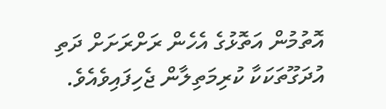އޮތުމުން އަތޮޅުގެ އެހެން ރަށްރަށަށް ދަތި އުދަގޫތަކަކާ ކުރިމަތިލާން ޖެހިފައިވެއެވެ.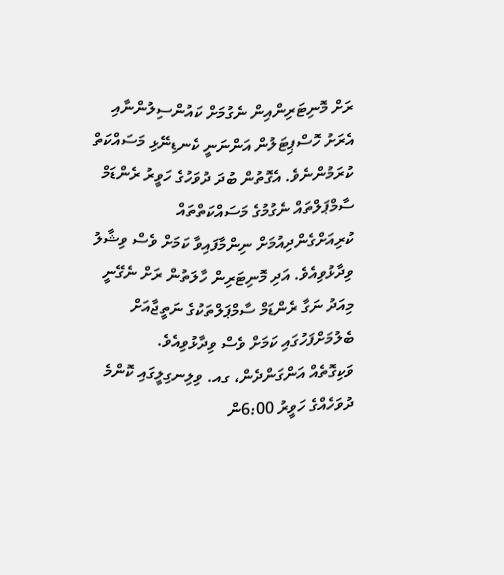ރަށް މޮނިޓަރިންއިން ނެގުމަށް ކައުންސިލުންނާއި އެރަށު ހޮސްޕިޓަލުން އަންނަނީ ކެނޑިނޭޅި މަސައްކަތް ކުރަމުންނެވެ. އެގޮތުން ބުދަ ދުވަހުގެ ހަވީރު ރެންޑަމް ސާމްޕަލްތައް ނެގުމުގެ މަސައްކަތްތައް ކުރިއަށްގެންދިއުމަށް ނިންމާފައިވާ ކަމަށް ވެސް ވިޝާލު ވިދާޅުވިއެވެ. އަދި މޮނިޓަރިން ހާލަތުން ރަށް ނެގޭނީ މިއަދު ނަގާ ރެންޑަމް ސާމްޕަލްތަކުގެ ނަތީޖާއަށް ބެލުމަށްފަހުގައި ކަމަށް ވެސް ވިދާޅުވިއެވެ.
ވަކިގޮތެއް އަންގަންދެން، ގއ. ވިލިނގިލީގައި ކޮންމެ ދުވަހެއްގެ ހަވީރު 6:00ން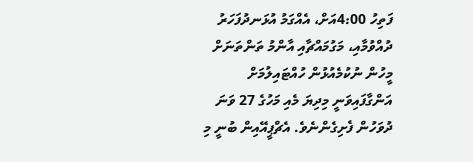ފަތިހު 4:00އަށް، އެއްގަމު އުޅަނދުފަހަރު ދުއްވުމާއި، މަގުމައްޗާއި އާންމު ތަންތަނަށް މީހުން ނުކުމެއުޅުން ހުއްޓައިލުމަށް އަންގާފައިވަނީ މިދިޔަ މެއި މަހުގެ 27 ވަނަ ދުވަހުން ފެށިގެންނެވެ. އެޗްޕީއޭއިން ބުނީ މި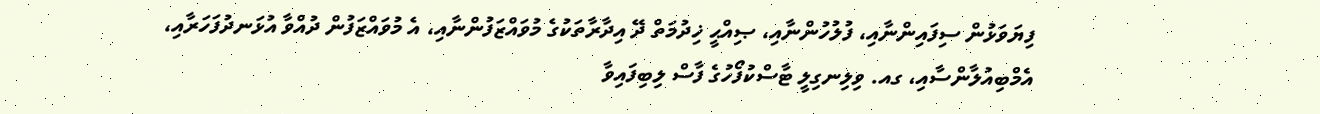ފިޔަވަޅުން ސިފައިންނާއި، ފުލުހުންނާއި، ޞިއްޙީ ޚިދުމަތް ދޭ އިދާރާތަކުގެ މުވައްޒަފުންނާއި، އެ މުވައްޒަފުން ދުއްވާ އުޅަނދުފަހަރާއި، އެމްބިއުލާންސާއި، ގއ. ވިލިނގިލީ ޓާސްކުފޯހުގެ ފާސް ލިބިފައިވާ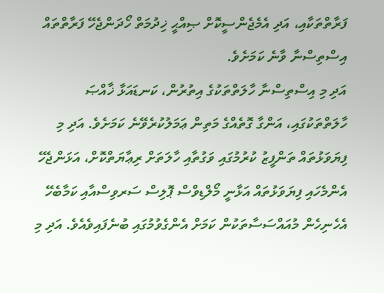ފަރާތްތަކާއި، އަދި އެމެޖެންސީކޮށް ޞިއްޙީ ޚިދުމަތް ހޯދަންޖެހޭ ފަރާތްތައް އިސްތިސްނާ ވާނެ ކަމަށެވެ.
އަދި މި އިސްތިސްނާ ހާލަތްތަކުގެ އިތުރުން، ކަނޑައަޅާ ޚާއްޞަ ހާލަތްތަކުގައި، އަންގާ ގޮތެއްގެ މަތިން ޢަމަލުކުރެވޭނެ ކަމަށެވެ. އަދި މި ފިޔަވަޅުތައް ތަންފީޒު ކުރުމުގައި ވަގުތާއި ހާލަތަށް ރިޢާޔަތްކޮށް، އަޅަންޖެހޭ އެންމެހައި ފިޔަވަޅުތައް އަޅާނީ މޯލްޑިވްސް ޕޮލިސް ސަރވިސްއާއި ކަމާބެހޭ އެހެނިހެން މުއައްސަސާތަކުން ކަމަށް އެންގެވުމުގައި ބުނެފައިވެއެވެ. އަދި މި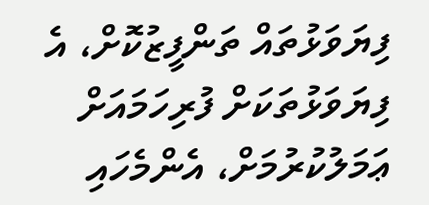ފިޔަވަޅުތައް ތަންފީޒުކޮށް، އެ ފިޔަވަޅުތަކަށް ފުރިހަމައަށް ޢަމަލުކުރުމަށް، އެންމެހައި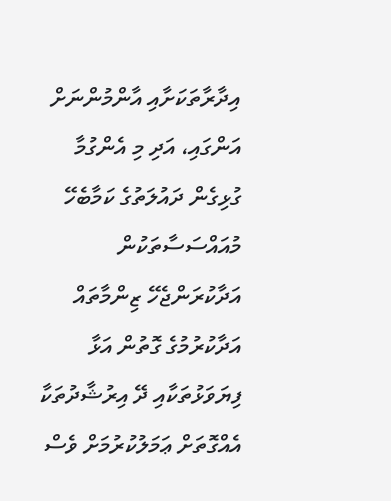އިދާރާތަކަށާއި އާންމުންނަށް އަންގައި، އަދި މި އެންގުމާ ގުޅިގެން ދައުލަތުގެ ކަމާބެހޭ މުއައްސަސާތަކުން އަދާކުރަންޖެހޭ ޒިންމާތައް އަދާކުރުމުގެ ގޮތުން އަޅާ ފިޔަވަޅުތަކާއި ދޭ އިރުޝާދުތަކާ އެއްގޮތަށް ޢަމަލުކުރުމަށް ވެސް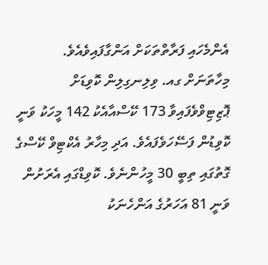އެންމެހައި ފަރާތްތަކަށް އަންގާފައިވެއެވެ.
މިހާތަނަށް ގއ. ވިލިނގިލިން ކޮވިޑަށް ޕޮޒިޓިވްވެފައިވާ 173 ކޭސްއާއެކު 142 މީހަކު ވަނީ ކޮވިޑުން ފަސޭހަވެފައެވެ. އަދި މިހާރު އެކްޓިވް ކޭސްގެ ގޮތުގައި ތިބީ 30 މީހުންނެވެ. ކޮވިޑްގައި އެރަށުން ވަނީ 81 އަހަރުގެ އަންހެނަކު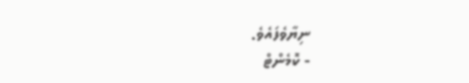ނިޔާވެފައެވެ.
- ކޮމެންޓް